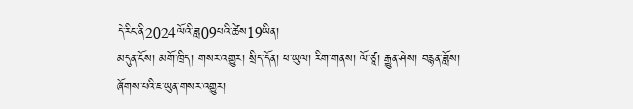དེ་རིང་ནི2024ལོའི་ཟླ09པའི་ཚེས19ཡིན།
མདུན་ངོས། མགོ་ཁྲིད། གསར་འགྱུར། སྲིད་དོན། ཕ་ཡུལ། རིག་གནས། ལོ་ཙཱ། རྒྱུན་ཤེས། བརྙན་ཟློས།
ཞོགས་པའི་ཇ་ཡུན་གསར་འགྱུར།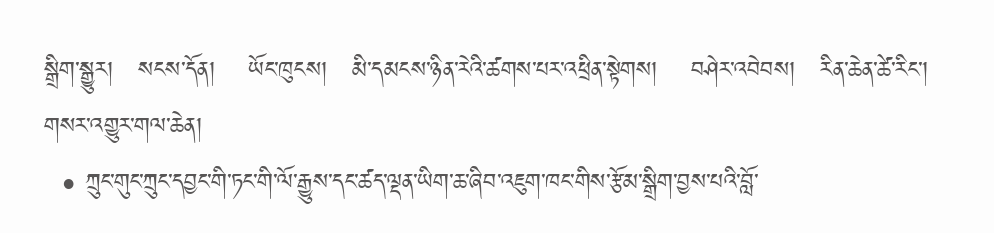སྒྲིག་སྒྱུར།   སངས་དོན།    ཡོང་ཁུངས།   མི་དམངས་ཉིན་རེའི་ཚགས་པར་འཕྲིན་སྟེགས།    བཤེར་འབེབས།   རིན་ཆེན་ཚེ་རིང་།
གསར་འགྱུར་གལ་ཆེན།
  • ཀྲུང་གུང་ཀྲུང་དབྱང་གི་ཏང་གི་ལོ་རྒྱུས་དང་ཚད་ལྡན་ཡིག་ཆ་ཞིབ་འཇུག་ཁང་གིས་རྩོམ་སྒྲིག་བྱས་པའི་བློ་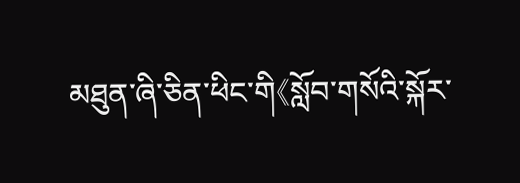མཐུན་ཞི་ཅིན་ཕིང་གི《སློབ་གསོའི་སྐོར་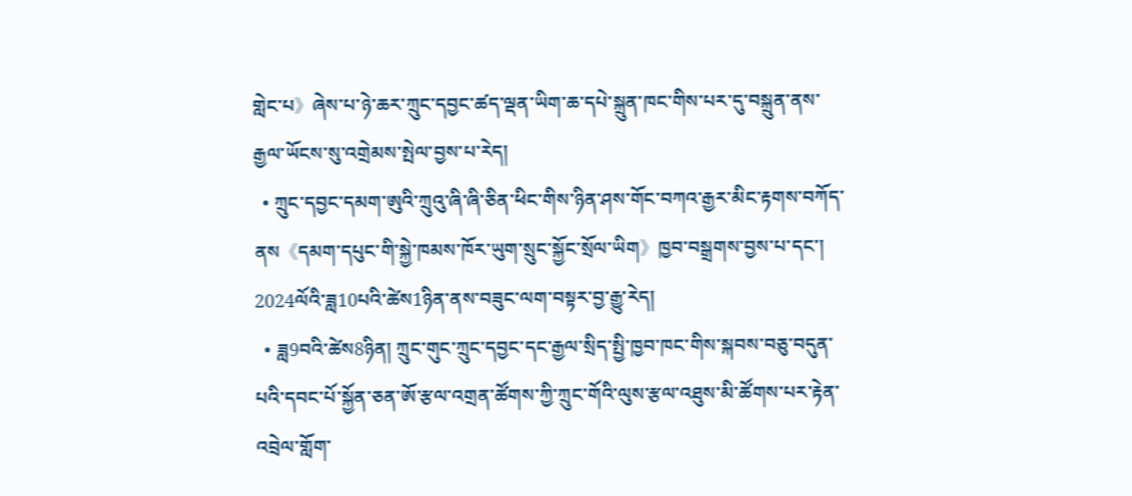གླེང་པ》ཞེས་པ་ཉེ་ཆར་ཀྲུང་དབྱང་ཚད་ལྡན་ཡིག་ཆ་དཔེ་སྐྲུན་ཁང་གིས་པར་དུ་བསྐྲུན་ནས་རྒྱལ་ཡོངས་སུ་འགྲེམས་སྤེལ་བྱས་པ་རེད།
  • ཀྲུང་དབྱང་དམག་ཨུའི་ཀྲུའུ་ཞི་ཞི་ཅིན་ཕིང་གིས་ཉིན་ཤས་གོང་བཀའ་རྒྱར་མིང་རྟགས་བཀོད་ནས《དམག་དཔུང་གི་སྐྱེ་ཁམས་ཁོར་ཡུག་སྲུང་སྐྱོང་སྲོལ་ཡིག》ཁྱབ་བསྒྲགས་བྱས་པ་དང་། 2024ལོའི་ཟླ10པའི་ཚེས1ཉིན་ནས་བཟུང་ལག་བསྟར་བྱ་རྒྱུ་རེད།
  • ཟླ9བའི་ཚེས8ཉིན། ཀྲུང་གུང་ཀྲུང་དབྱང་དང་རྒྱལ་སྲིད་སྤྱི་ཁྱབ་ཁང་གིས་སྐབས་བཅུ་བདུན་པའི་དབང་པོ་སྐྱོན་ཅན་ཨོ་རྩལ་འགྲན་ཚོགས་ཀྱི་ཀྲུང་གོའི་ལུས་རྩལ་འཐུས་མི་ཚོགས་པར་རྟེན་འབྲེལ་གློག་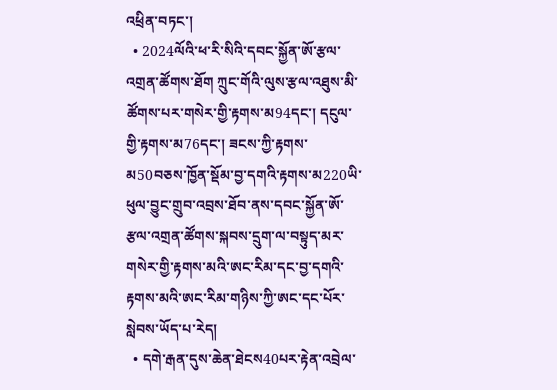འཕྲིན་བཏང་།
  • 2024ལོའི་ཕ་རི་སིའི་དབང་སྐྱོན་ཨོ་རྩལ་འགྲན་ཚོགས་ཐོག ཀྲུང་གོའི་ལུས་རྩལ་འཐུས་མི་ཚོགས་པར་གསེར་གྱི་རྟགས་མ94དང་། དངུལ་གྱི་རྟགས་མ76དང་། ཟངས་ཀྱི་རྟགས་མ50བཅས་ཁྱོན་སྡོམ་བྱ་དགའི་རྟགས་མ220ཡི་ཕུལ་བྱུང་གྲུབ་འབྲས་ཐོབ་ནས་དབང་སྐྱོན་ཨོ་རྩལ་འགྲན་ཚོགས་སྐབས་དྲུག་ལ་བསྟུད་མར་གསེར་གྱི་རྟགས་མའི་ཨང་རིམ་དང་བྱ་དགའི་རྟགས་མའི་ཨང་རིམ་གཉིས་ཀྱི་ཨང་དང་པོར་སླེབས་ཡོད་པ་རེད།
  • དགེ་རྒན་དུས་ཆེན་ཐེངས40པར་རྟེན་འབྲེལ་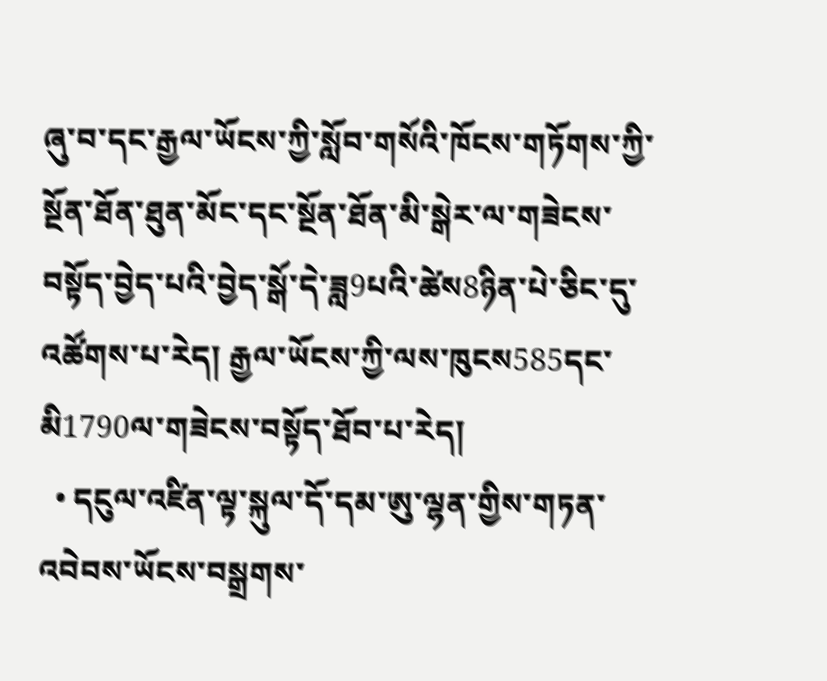ཞུ་བ་དང་རྒྱལ་ཡོངས་ཀྱི་སློབ་གསོའི་ཁོངས་གཏོགས་ཀྱི་སྔོན་ཐོན་ཐུན་མོང་དང་སྔོན་ཐོན་མི་སྒེར་ལ་གཟེངས་བསྟོད་བྱེད་པའི་བྱེད་སྒོ་དེ་ཟླ9པའི་ཚེས8ཉིན་པེ་ཅིང་དུ་འཚོགས་པ་རེད། རྒྱལ་ཡོངས་ཀྱི་ལས་ཁུངས585དང་མི1790ལ་གཟེངས་བསྟོད་ཐོབ་པ་རེད།
  • དངུལ་འཛིན་ལྟ་སྐུལ་དོ་དམ་ཨུ་ལྷན་གྱིས་གཏན་འབེབས་ཡོངས་བསྒྲགས་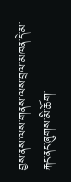བྱས་ནས་ལས་གནས་ལས་བྲལ་མཁན་དེ་མ་རྐང་ནང་ཞུགས་མི་ཆོག་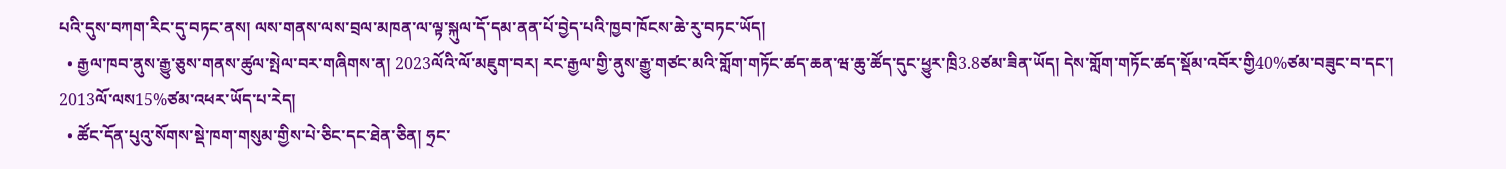པའི་དུས་བཀག་རིང་དུ་བཏང་ནས། ལས་གནས་ལས་བྲལ་མཁན་ལ་ལྟ་སྐུལ་དོ་དམ་ནན་པོ་བྱེད་པའི་ཁྱབ་ཁོངས་ཆེ་རུ་བཏང་ཡོད།
  • རྒྱལ་ཁབ་ནུས་རྒྱུ་ཅུས་གནས་ཚུལ་སྤེལ་བར་གཞིགས་ན། 2023ལོའི་ལོ་མཇུག་བར། རང་རྒྱལ་གྱི་ནུས་རྒྱུ་གཙང་མའི་གློག་གཏོང་ཚད་ཆན་ཝ་ཆུ་ཚོད་དུང་ཕྱུར་ཁྲི3.8ཙམ་ཟིན་ཡོད། དེས་གློག་གཏོང་ཚད་སྡོམ་འབོར་གྱི40%ཙམ་བཟུང་བ་དང་། 2013ལོ་ལས15%ཙམ་འཕར་ཡོད་པ་རེད།
  • ཚོང་དོན་པུའུ་སོགས་སྡེ་ཁག་གསུམ་གྱིས་པེ་ཅིང་དང་ཐེན་ཅིན། ཧྲང་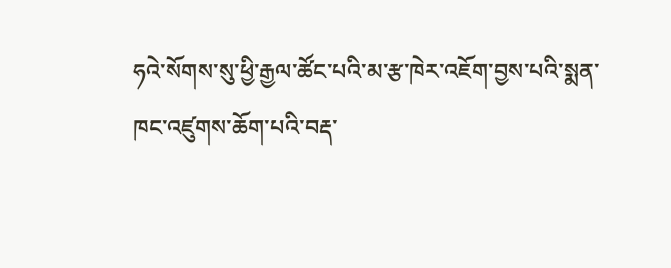ཧའེ་སོགས་སུ་ཕྱི་རྒྱལ་ཚོང་པའི་མ་རྩ་ཁེར་འཇོག་བྱས་པའི་སྨན་ཁང་འཛུགས་ཆོག་པའི་བརྡ་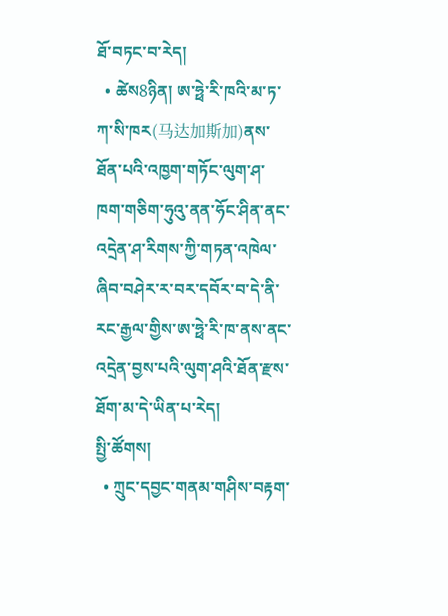ཐོ་བཏང་བ་རེད།
  • ཚེས8ཉིན། ཨ་ཧྥེ་རི་ཁའི་མ་ཏ་ཀ་སི་ཁར(马达加斯加)ནས་ཐོན་པའི་འཁྱག་གཏོང་ལུག་ཤ་ཁག་གཅིག་ཧུའུ་ནན་ཧོང་ཤིན་ནང་འདྲེན་ཤ་རིགས་ཀྱི་གཏན་འཁེལ་ཞིབ་བཤེར་ར་བར་དབོར་བ་དེ་ནི་རང་རྒྱལ་གྱིས་ཨ་ཧྥེ་རི་ཁ་ནས་ནང་འདྲེན་བྱས་པའི་ལུག་ཤའི་ཐོན་རྫས་ཐོག་མ་དེ་ཡིན་པ་རེད།
སྤྱི་ཚོགས།
  • ཀྲུང་དབྱང་གནམ་གཤིས་བརྟག་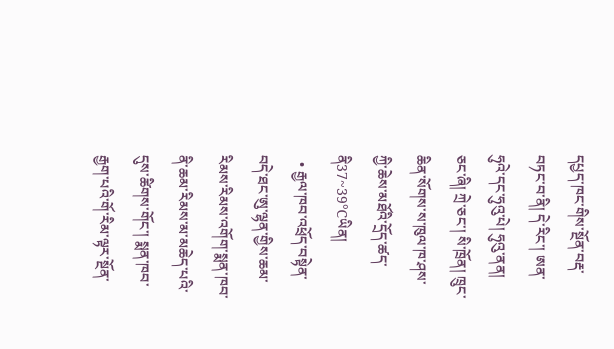དཔྱད་ཁང་གིས་སྔོན་བརྡ་བཏང་བ་ནི། དེ་རིང་། ཨན་ཧུའེ་དང་ཧུའུ་པེ། ཧུའུ་ནན། ཅང་ཞི། ཀྲེ་ཅང་། སི་ཁྲོན། ཁྲུང་ཆིན་སོགས་ས་ཁུལ་ཁ་ཤས་ཀྱི་ཆེས་མཐོའི་དྲོད་ཚད་ནི37~39℃ཡིན།
  • རྒྱལ་ཁབ་འཕྲོད་བསྟེན་བདེ་ཐང་ཨུ་ལྷན་གྱིས་ཆམ་རིམས་རིམས་འགོག་སྨན་ཁབ་ནི་ཆམ་རིམས་མ་མཆེད་པའི་དུས་ཚིགས་གོང་། སྨན་ཁབ་རྒྱག་པའི་གོ་རིམ་ལྟར་སྔོན་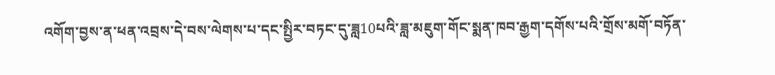འགོག་བྱས་ན་ཕན་འབྲས་དེ་བས་ལེགས་པ་དང་སྤྱིར་བཏང་དུ་ཟླ10པའི་ཟླ་མཇུག་གོང་སྨན་ཁབ་རྒྱག་དགོས་པའི་གྲོས་མགོ་བཏོན་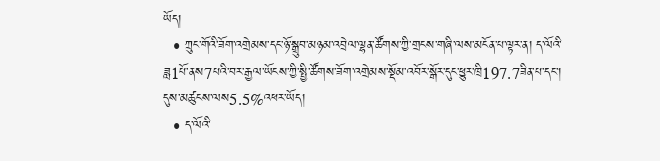ཡོད།
  • ཀྲུང་གོའི་ཟོག་འགྲེམས་དང་ཉོ་སྒྲུབ་མཉམ་འབྲེལ་ལྷན་ཚོགས་ཀྱི་གྲངས་གཞི་ལས་མངོན་པ་ལྟར་ན། ད་ལོའི་ཟླ1པོ་ནས7པའི་བར་རྒྱལ་ཡོངས་ཀྱི་སྤྱི་ཚོགས་ཟོག་འགྲེམས་སྡོམ་འབོར་སྒོར་དུང་ཕྱུར་ཁྲི197.7ཟིན་པ་དང་། དུས་མཚུངས་ལས5.5%འཕར་ཡོད།
  • ད་ལོའི་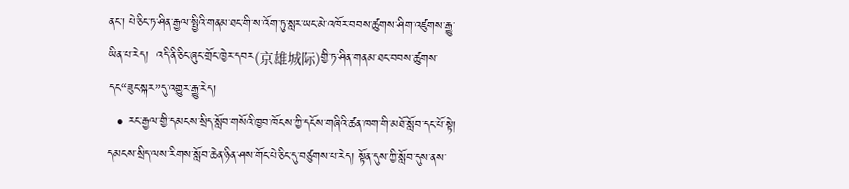ནང་། པེ་ཅིང་ཏ་ཤིན་རྒྱལ་སྤྱིའི་གནམ་ཐང་གི་ས་འོག་ཏུ་སླར་ཡང་མེ་འཁོར་བབས་ཚུགས་ཤིག་འཛུགས་རྒྱུ་ཡིན་པ་རེད།  འདི་ནི་ཅིང་ཞུང་གྲོང་ཁྱེར་དབར(京雄城际)གྱི་ཏ་ཤིན་གནམ་ཐང་བབས་ཚུགས་དང“ཟུང་སྐར”དུ་འགྱུར་རྒྱུ་རེད།
  • རང་རྒྱལ་གྱི་དམངས་སྲིད་སློབ་གསོའི་ཁྱབ་ཁོངས་ཀྱི་དངོས་གཞིའི་ཚན་ཁག་གི་མཐོ་སློབ་དང་པོ་སྟེ། དམངས་སྲིད་ལས་རིགས་སློབ་ཆེན་ཉིན་ཤས་གོང་པེ་ཅིང་དུ་བཙུགས་པ་རེད། སྟོན་དུས་ཀྱི་སློབ་དུས་ནས་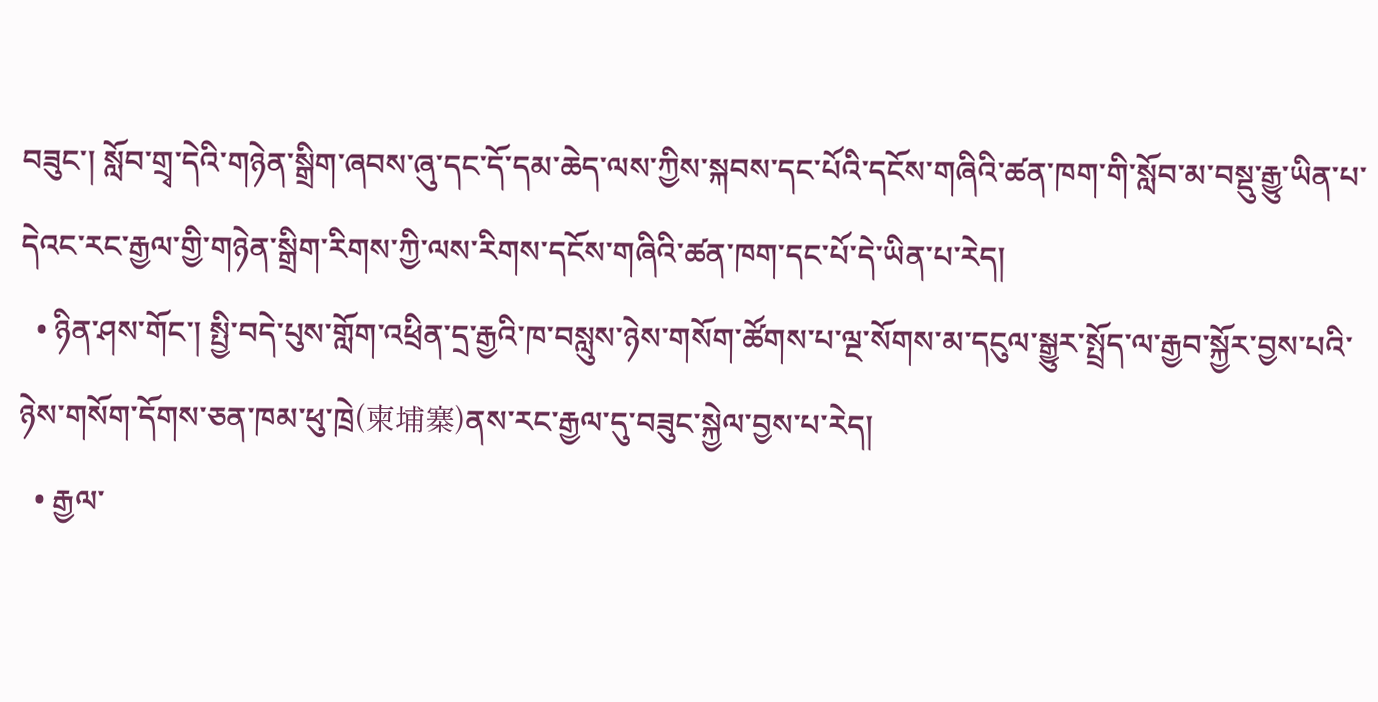བཟུང་། སློབ་གྲྭ་དེའི་གཉེན་སྒྲིག་ཞབས་ཞུ་དང་དོ་དམ་ཆེད་ལས་ཀྱིས་སྐབས་དང་པོའི་དངོས་གཞིའི་ཚན་ཁག་གི་སློབ་མ་བསྡུ་རྒྱུ་ཡིན་པ་དེའང་རང་རྒྱལ་གྱི་གཉེན་སྒྲིག་རིགས་ཀྱི་ལས་རིགས་དངོས་གཞིའི་ཚན་ཁག་དང་པོ་དེ་ཡིན་པ་རེད།
  • ཉིན་ཤས་གོང་། སྤྱི་བདེ་པུས་གློག་འཕྲིན་དྲ་རྒྱའི་ཁ་བསླུས་ཉེས་གསོག་ཚོགས་པ་ལྔ་སོགས་མ་དངུལ་སྒྱུར་སྤྲོད་ལ་རྒྱབ་སྐྱོར་བྱས་པའི་ཉེས་གསོག་དོགས་ཅན་ཁམ་ཕུ་ཁྲེ(柬埔寨)ནས་རང་རྒྱལ་དུ་བཟུང་སྐྱེལ་བྱས་པ་རེད།
  • རྒྱལ་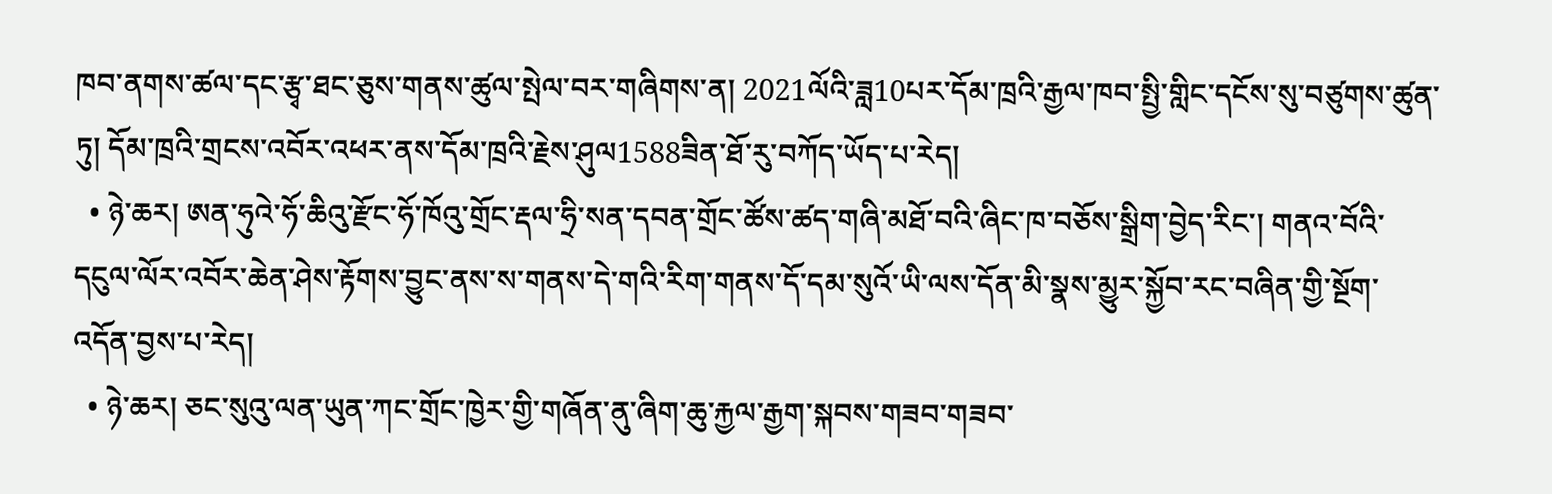ཁབ་ནགས་ཚལ་དང་རྩྭ་ཐང་ཅུས་གནས་ཚུལ་སྤེལ་བར་གཞིགས་ན། 2021ལོའི་ཟླ10པར་དོམ་ཁྲའི་རྒྱལ་ཁབ་སྤྱི་གླིང་དངོས་སུ་བཙུགས་ཚུན་ཏུ། དོམ་ཁྲའི་གྲངས་འབོར་འཕར་ནས་དོམ་ཁྲའི་རྗེས་ཤུལ1588ཟིན་ཐོ་རུ་བཀོད་ཡོད་པ་རེད།
  • ཉེ་ཆར། ཨན་ཧུའེ་ཧོ་ཆིའུ་རྫོང་ཧོ་ཁོའུ་གྲོང་རྡལ་ཧྲི་སན་དབན་གྲོང་ཚོས་ཚད་གཞི་མཐོ་བའི་ཞིང་ཁ་བཅོས་སྒྲིག་བྱེད་རིང་། གནའ་བོའི་དངུལ་ལོར་འབོར་ཆེན་ཤེས་རྟོགས་བྱུང་ནས་ས་གནས་དེ་གའི་རིག་གནས་དོ་དམ་སུའོ་ཡི་ལས་དོན་མི་སྣས་མྱུར་སྐྱོབ་རང་བཞིན་གྱི་སྔོག་འདོན་བྱས་པ་རེད།
  • ཉེ་ཆར། ཅང་སུའུ་ལན་ཡུན་ཀང་གྲོང་ཁྱེར་གྱི་གཞོན་ནུ་ཞིག་ཆུ་རྐྱལ་རྒྱག་སྐབས་གཟབ་གཟབ་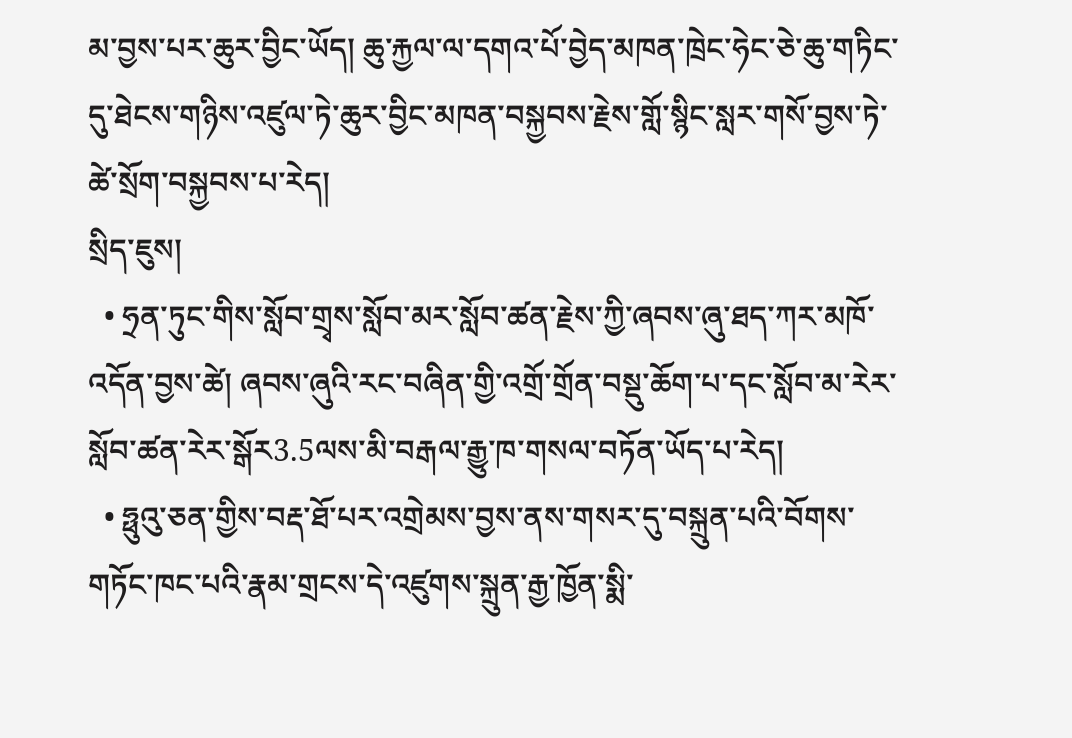མ་བྱས་པར་ཆུར་བྱིང་ཡོད། ཆུ་རྐྱལ་ལ་དགའ་པོ་བྱེད་མཁན་ཁྲེང་ཧེང་ཅེ་ཆུ་གཏིང་དུ་ཐེངས་གཉིས་འཛུལ་ཏེ་ཆུར་བྱིང་མཁན་བསྐྱབས་རྗེས་གློ་སྙིང་སླར་གསོ་བྱས་ཏེ་ཚེ་སྲོག་བསྐྱབས་པ་རེད།
སྲིད་ཇུས།
  • ཧྲན་ཏུང་གིས་སློབ་གྲྭས་སློབ་མར་སློབ་ཚན་རྗེས་ཀྱི་ཞབས་ཞུ་ཐད་ཀར་མཁོ་འདོན་བྱས་ཚེ། ཞབས་ཞུའི་རང་བཞིན་གྱི་འགྲོ་གྲོན་བསྡུ་ཆོག་པ་དང་སློབ་མ་རེར་སློབ་ཚན་རེར་སྒོར3.5ལས་མི་བརྒལ་རྒྱུ་ཁ་གསལ་བཏོན་ཡོད་པ་རེད།
  • ཧྥུའུ་ཅན་གྱིས་བརྡ་ཐོ་པར་འགྲེམས་བྱས་ནས་གསར་དུ་བསྐྲུན་པའི་བོགས་གཏོང་ཁང་པའི་རྣམ་གྲངས་དེ་འཛུགས་སྐྲུན་རྒྱ་ཁྱོན་སྨི་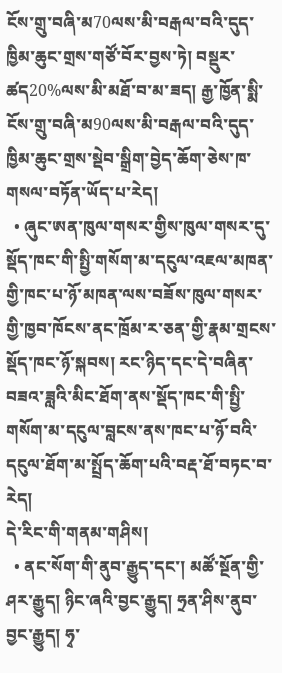ངོས་གྲུ་བཞི་མ70ལས་མི་བརྒལ་བའི་དུད་ཁྱིམ་ཆུང་གྲས་གཙོ་བོར་བྱས་ཏེ། བསྡུར་ཚད20%ལས་མི་མཐོ་བ་མ་ཟད། རྒྱ་ཁྱོན་སྨི་ངོས་གྲུ་བཞི་མ90ལས་མི་བརྒལ་བའི་དུད་ཁྱིམ་ཆུང་གྲས་སྡེབ་སྒྲིག་བྱེད་ཆོག་ཅེས་ཁ་གསལ་བཏོན་ཡོད་པ་རེད།
  • ཞུང་ཨན་ཁུལ་གསར་གྱིས་ཁུལ་གསར་དུ་སྡོད་ཁང་གི་སྤྱི་གསོག་མ་དངུལ་འཇལ་མཁན་གྱི་ཁང་པ་ཉོ་མཁན་ལས་བཟོས་ཁུལ་གསར་གྱི་ཁྱབ་ཁོངས་ནང་ཁྲོམ་ར་ཅན་གྱི་རྣམ་གྲངས་སྡོད་ཁང་ཉོ་སྐབས། རང་ཉིད་དང་དེ་བཞིན་བཟའ་ཟླའི་མིང་ཐོག་ནས་སྡོད་ཁང་གི་སྤྱི་གསོག་མ་དངུལ་བླངས་ནས་ཁང་པ་ཉོ་བའི་དངུལ་ཐོག་མ་སྤྲོད་ཆོག་པའི་བརྡ་ཐོ་བཏང་བ་རེད།
དེ་རིང་གི་གནམ་གཤིས།
  • ནང་སོག་གི་ནུབ་རྒྱུད་དང་། མཚོ་སྔོན་གྱི་ཤར་རྒྱུད། ཉིང་ཞའི་བྱང་རྒྱུད། ཧྲན་ཤིས་ནུབ་བྱང་རྒྱུད། ཧྭ་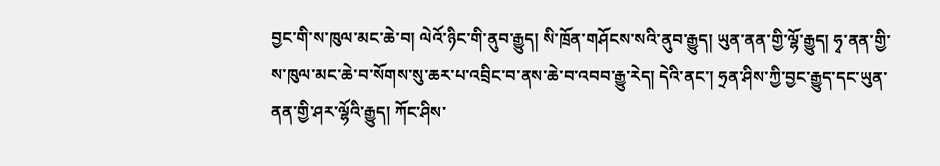བྱང་གི་ས་ཁུལ་མང་ཆེ་བ། ལེའོ་ཉིང་གི་ནུབ་རྒྱུད། སི་ཁྲོན་གཤོངས་སའི་ནུབ་རྒྱུད། ཡུན་ནན་གྱི་ལྷོ་རྒྱུད། ཧྭ་ནན་གྱི་ས་ཁུལ་མང་ཆེ་བ་སོགས་སུ་ཆར་པ་འབྲིང་བ་ནས་ཆེ་བ་འབབ་རྒྱུ་རེད། དེའི་ནང་། ཧྲན་ཤིས་ཀྱི་བྱང་རྒྱུད་དང་ཡུན་ནན་གྱི་ཤར་ལྷོའི་རྒྱུད། ཀོང་ཤིས་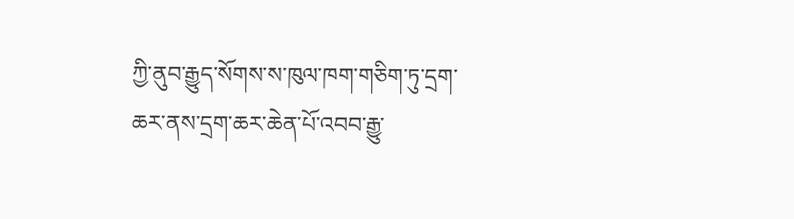ཀྱི་ནུབ་རྒྱུད་སོགས་ས་ཁུལ་ཁག་གཅིག་ཏུ་དྲག་ཆར་ནས་དྲག་ཆར་ཆེན་པོ་འབབ་རྒྱུ་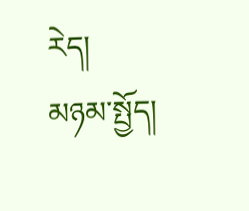རེད།
མཉམ་སྤྱོད།